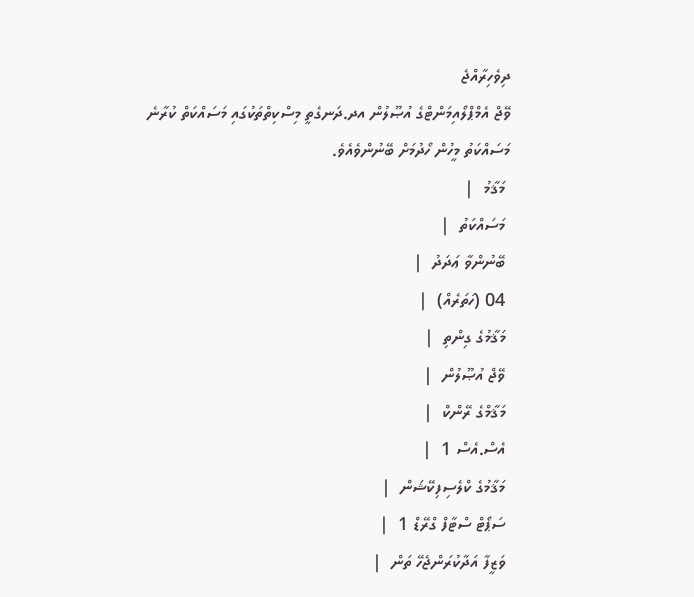ދިވެހިރާއްޖެ
ވޭޖް އެމްޕްލޯއިމަންޓްގެ އުޞޫލުން އދ.ދަނގެތީ މިސްކިތްތަކުގައި މަސައްކަތް ކުރާނެ މަސައްކަތު މީހުން ހޯދުމަށް ބޭނުންވެއެވެ.
 މަޤާމު  |
 މަސައްކަތު  |
 ބޭނުންވާ ޢަދަދު  |
 04 (ހަތަރެއް)  |
 މަޤާމުގެ ގިންތި  |
 ވޭޖް އުޞޫލުން  |
 މަޤާމްގެ ރޭންކް  |
 އެސް.އެސް 1  |
 މަޤާމުގެ ކްލެސިފިކޭޝަން  |
 ސަޕޯޓް ސްޓާފް ގްރޭޑް 1  |
 ވަޒީފާ އަދާކުރަންޖެހޭ ތަން  |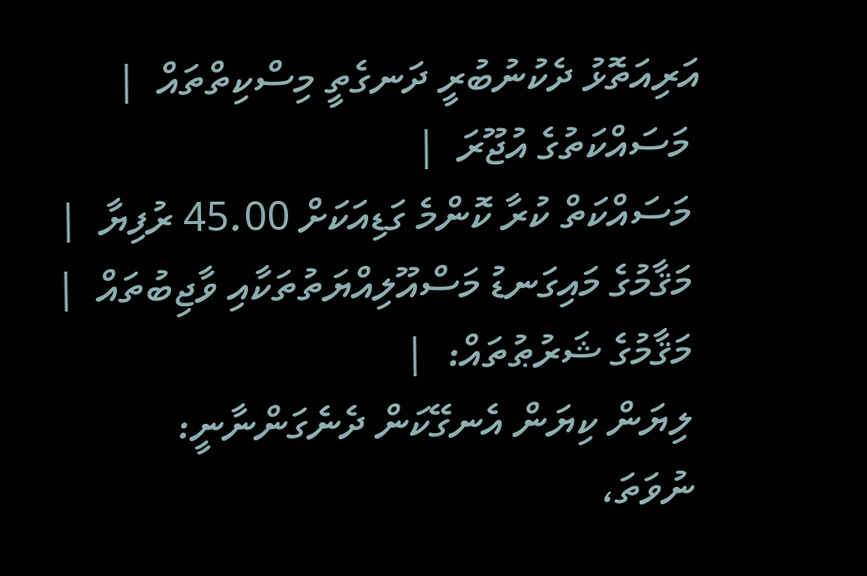އަރިއަތޮޅު ދެކުނުބުރީ ދަނގެތީ މިސްކިތްތައް  |
 މަސައްކަތުގެ އުޖޫރަ  |
 މަސައްކަތް ކުރާ ކޮންމެ ގަޑިއަކަށް 45.00 ރުފިޔާ  |
 މަޤާމުގެ މައިގަނޑު މަސްއޫލިއްޔަތުތަކާއި ވާޖިބުތައް  |
 މަޤާމުގެ ޝަރުޠުތައް:  |
 ލިޔަން ކިޔަން އެނގޭކަން ދެނެގަންނާނީ:
 ނުވަތަ،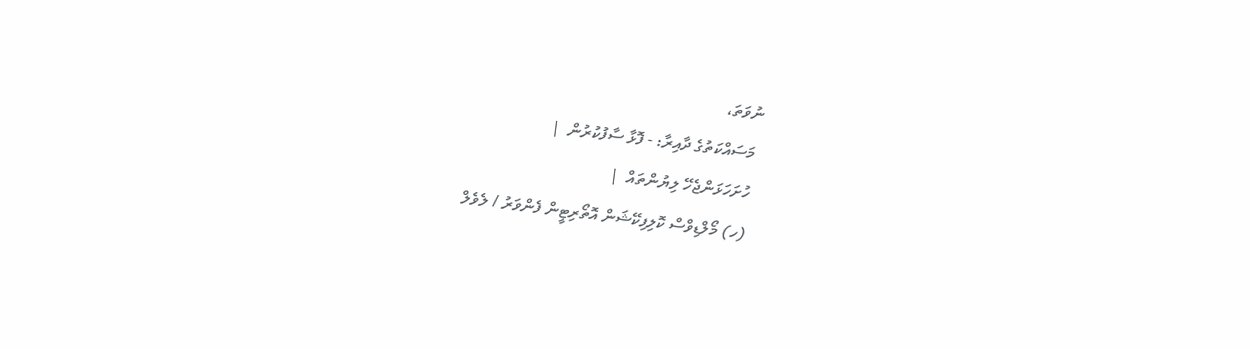ނުވަތަ،
 މަސައްކަތުގެ ދާއިރާ: - ފޮޅާ ސާފުކުރުން  |
 ހުށަހަޅަންޖެހޭ ލިޔުންތައް  |
 (ހ) މޯލްޑިވްސް ކޮލިފިކޭޝަން އޮތޯރިޓީން ފެންވަރު / ލެވެލް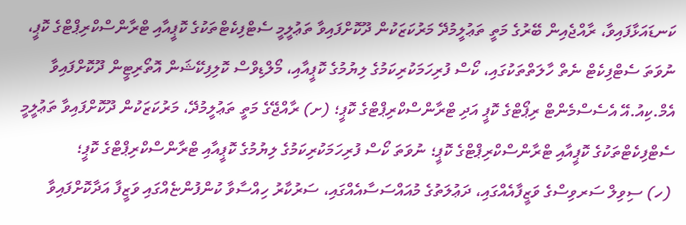ކަނޑައަޅާފައިވާ، ރާއްޖެއިން ބޭރުގެ މަތީ ތަޢުލީމުދޭ މަރުކަޒަކުން ދޫކޮށްފައިވާ ތަޢުލީމީ ސެޓްފިކެޓްތަކުގެ ކޮޕީއާއި ޓްރާންސްކްރިޕްޓްގެ ކޮޕީ، ނުވަތަ ސެޓްފިކެޓް ނެތް ހާލަތްތަކުގައި، ކޯސް ފުރިހަމަކުރިކަމުގެ ލިޔުމުގެ ކޮޕީއާއި، މޯލްޑިވްސް ކޮލިފިކޭޝަން އޮތޯރިޓީން ދޫކޮށްފައިވާ އެމް.ކިއު.އޭ އެސެސްމެންޓް ރިޕޯޓްގެ ކޮޕީ އަދި ޓްރާންސްކްރިޕްޓްގެ ކޮޕީ؛ (ށ) ރާއްޖޭގެ މަތީ ތަޢުލީމުދޭ، މަރުކަޒަކުން ދޫކޮށްފައިވާ ތަޢުލީމީ ސެޓްފިކެޓްތަކުގެ ކޮޕީއާއި ޓްރާންސްކްރިޕްޓްގެ ކޮޕީ؛ ނުވަތަ ކޯސް ފުރިހަމަކުރިކަމުގެ ލިޔުމުގެ ކޮޕީއާއި ޓްރާންސްކްރިޕްޓްގެ ކޮޕީ؛
 (ހ) ސިވިލް ސަރވިސްގެ ވަޒީފާއެއްގައި، ދަޢުލަތުގެ މުއައްސަސާއެއްގައި، ސަރުކާރު ހިއްސާވާ ކުންފުންޏެއްގައި ވަޒީފާ އަދާކޮށްފައިވާ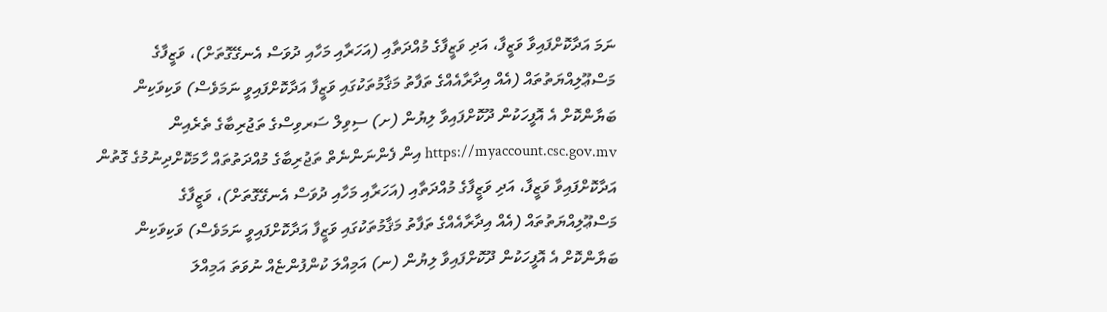ނަމަ އަދާކޮށްފައިވާ ވަޒީފާ، އަދި ވަޒީފާގެ މުއްދަތާއި (އަހަރާއި މަހާއި ދުވަސް އެނގޭގޮތަށް)، ވަޒީފާގެ މަސްޢޫލިއްޔަތުތައް (އެއް އިދާރާއެއްގެ ތަފާތު މަޤާމުތަކުގައި ވަޒީފާ އަދާކޮށްފައިވީ ނަމަވެސް) ވަކިވަކިން ބަޔާންކޮށް އެ އޮފީހަކުން ދޫކޮށްފައިވާ ލިޔުން (ށ) ސިވިލް ސަރވިސްގެ ތަޖުރިބާގެ ތެރެއިން https://myaccount.csc.gov.mv އިން ފެންނަންނެތް ތަޖުރިބާގެ މުއްދަތުތައް ހާމަކޮށްދިނުމުގެ ގޮތުން އަދާކޮށްފައިވާ ވަޒީފާ، އަދި ވަޒީފާގެ މުއްދަތާއި (އަހަރާއި މަހާއި ދުވަސް އެނގޭގޮތަށް)، ވަޒީފާގެ މަސްޢޫލިއްޔަތުތައް (އެއް އިދާރާއެއްގެ ތަފާތު މަޤާމުތަކުގައި ވަޒީފާ އަދާކޮށްފައިވީ ނަމަވެސް) ވަކިވަކިން ބަޔާންކޮށް އެ އޮފީހަކުން ދޫކޮށްފައިވާ ލިޔުން (ނ) އަމިއްލަ ކުންފުންޏެއް ނުވަތަ އަމިއްލަ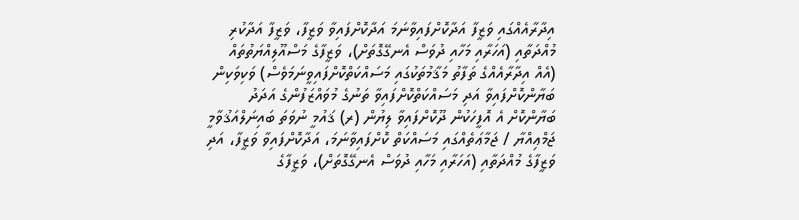އިދާރާއެއްގައި ވަޒީފާ އަދާކޮށްފައިވާނަމަ އަދާކޮށްފައިވާ ވަޒީފާ، ވަޒީފާ އަދާކުރި މުއްދަތާއި (އަހަރާއި މަހާއި ދުވަސް އެނގޭގޮތަށް)، ވަޒީފާގެ މަސްއޫލިއްޔަތުތައް (އެއް އިދާރާއެއްގެ ތަފާތު މަޤާމުތަކުގައި މަސައްކަތްކޮށްފައިވީނަމަވެސް) ވަކިވަކިން ބަޔާންކޮށްފައިވާ އަދި މަސައްކަތްކޮށްފައިވާ ތަނުގެ މުވައްޒަފުންގެ އަދަދު ބަޔާންކޮށް އެ އޮފީހަކުން ދޫކޮށްފައިވާ ލިޔުން (ރ) ޤައުމީ ނުވަތަ ބައިނަލްއަޤުވާމީ ޖަމްޢިއްޔާ / ޖަމާޢަތެއްގައި މަސައްކަތް ކޮށްފައިވާނަމަ، އަދާކޮށްފައިވާ ވަޒީފާ، އަދި ވަޒީފާގެ މުއްދަތާއި (އަހަރާއި މަހާއި ދުވަސް އެނގޭގޮތަށް)، ވަޒީފާގެ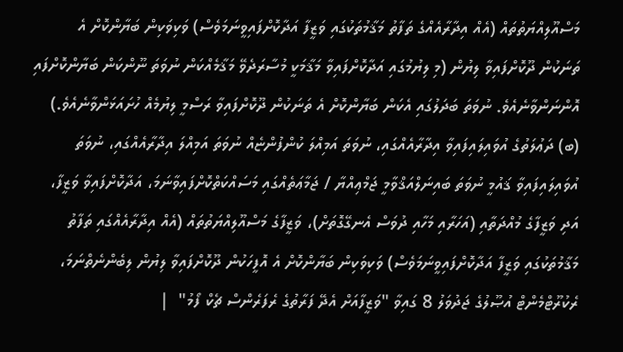މަސްއޫލިއްޔަތުތައް (އެއް އިދާރާއެއްގެ ތަފާތު މަޤާމުތަކުގައި ވަޒީފާ އަދާކޮށްފައިވީނަމަވެސް) ވަކިވަކިން ބަޔާންކޮށް އެ ތަނަކުން ދޫކޮށްފައިވާ ލިޔުން (މި ލިޔުމުގައި އަދާކޮށްފައިވާ މަޤާމަކީ މުސާރަދެވޭ މަޤާމެއްކަން ނުވަތަ ނޫންކަން ބަޔާންކޮށްފައި އޮންނަންވާނެއެވެ. ނުވަތަ ބަދަލުގައި އެކަން ބަޔާންކޮށް އެ ތަނަކުން ދޫކޮށްފައިވާ ރަސްމީ ލިޔުމެއް ހުށައަޅަންވާނެއެވެ.) (ބ) ދަޢުލަތުގެ އުވައިލައިފައިވާ އިދާރާއެއްގައި، ނުވަތަ އަމިއްލަ ކުންފުންޏެއް ނުވަތަ އަމިއްލަ އިދާރާއެއްގައި، ނުވަތަ އުވައިލައިފައިވާ ޤައުމީ ނުވަތަ ބައިނަލްއަޤްވާމީ ޖަމްޢިއްޔާ / ޖަމާޢަތެއްގައި މަސައްކަތްކޮށްފައިވާނަމަ، އަދާކޮށްފައިވާ ވަޒީފާ، އަދި ވަޒީފާގެ މުއްދަތާއި (އަހަރާއި މަހާއި ދުވަސް އެނގޭގޮތަށް)، ވަޒީފާގެ މަސްއޫލިއްޔަތުތައް (އެއް އިދާރާއެއްގައި ތަފާތު މަޤާމުތަކުގައި ވަޒީފާ އަދާކޮށްފައިވީނަމަވެސް) ވަކިވަކިން ބަޔާންކޮށް އެ އޮފީހަކުން ދޫކޮށްފައިވާ ލިޔުން ލިބެންނެތްނަމަ، ރެކުރޫޓްމެންޓް އުޞޫލުގެ ޖަދުވަލު 8 ގައިވާ "ވަޒީފާއަށް އެދޭ ފަރާތުގެ ރެފަރެންސް ޗެކް ފޯމު"  |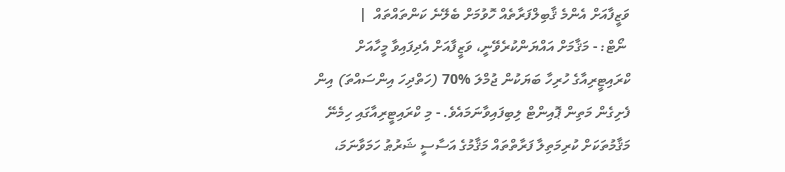ވަޒީފާއަށް އެންމެ ޤާބިލްފަރާތެއް ހޮވުމަށް ބެލޭނެ ކަންތައްތައް  |
 ނޯޓް: - މަޤާމަށް އައްޔަންކުރެވޭނީ، ވަޒީފާއަށް އެދިފައިވާ މީހާއަށް ކްރައިޓީރިއާގެ ހުރިހާ ބަޔަކުން ޖުމްލަ %70 (ހަތްދިހަ އިންސައްތަ) އިން ފެށިގެން މަތިން ޕޮއިންޓް ލިބިފައިވާނަމައެވެ. - މި ކްރައިޓީރިއާގައި ހިމެނޭ މަޤާމުތަކަށް ކުރިމަތިލާ ފަރާތްތައް މަޤާމުގެ އަސާސީ ޝަރުޠު ހަމަވާނަމަ،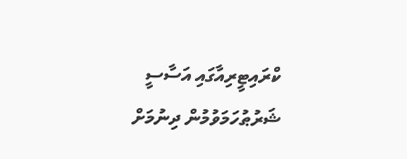ކްރައިޓީރިއާގައި އަސާސީ ޝަރުޠުހަމަވުމުން ދިނުމަށް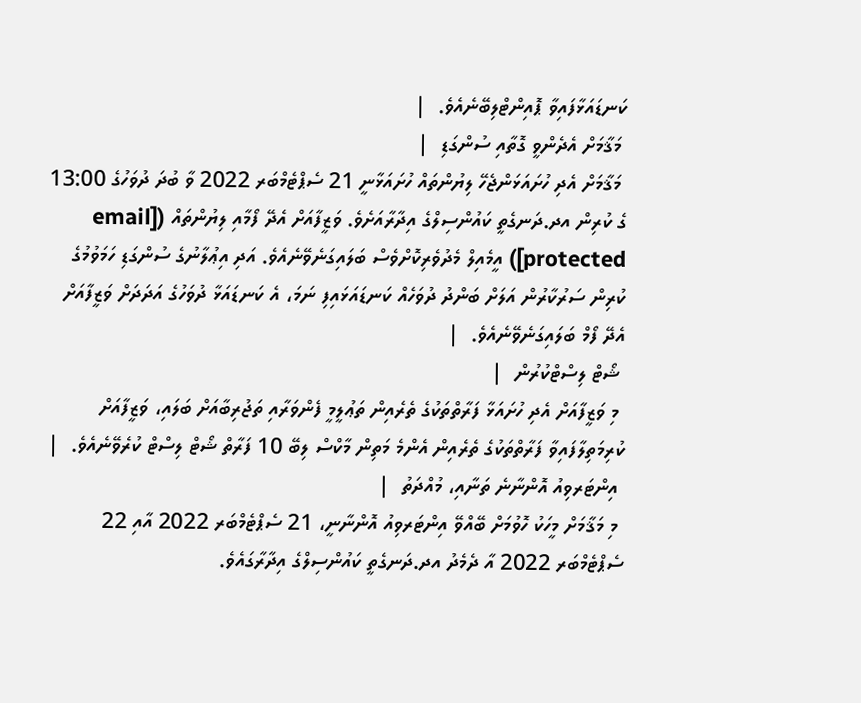ކަނޑައަޅާފައިވާ ޕޮއިންޓްލިބޭނެއެވެ.  |
 މަޤާމަށް އެދެންވީ ގޮތާއި ސުންގަޑި  |
 މަޤާމަށް އެދި ހުށައަޅަންޖެހޭ ލިޔުންތައް ހުށައަޅާނީ 21 ސެޕްޓެމްބަރ 2022 ވާ ބުދަ ދުވަހުގެ 13:00 ގެ ކުރިން އދ.ދަނގެތީ ކައުންސިލްގެ އިދާރާއަށެވެ. ވަޒީފާއަށް އެދޭ ފޯމާއި ލިޔުންތައް ([email protected]) އީމެއިލް މެދުވެރިކޮށްވެސް ބަލައިގަނެވޭނެއެވެ. އަދި އިޢުލާނުގެ ސުންގަޑި ހަމަވުމުގެ ކުރިން ސަރުކާރުން އަލަށް ބަންދު ދުވަހެއް ކަނޑައަޅައިފި ނަމަ، އެ ކަނޑައަޅާ ދުވަހުގެ އަދަދަށް ވަޒީފާއަށް އެދޭ ފޯމް ބަލައިގަނެވޭނެއެވެ.  |
 ޝޯޓް ލިސްޓްކުރުން  |
 މި ވަޒީފާއަށް އެދި ހުށައަޅާ ފަރާތްތަކުގެ ތެރެއިން ތަޢުލީމީ ފެންވަރާއި ތަޖުރިބާއަށް ބަލައި، ވަޒީފާއަށް ކުރިމަތިލާފައިވާ ފަރާތްތަކުގެ ތެރެއިން އެންމެ މަތިން މާކްސް ލިބޭ 10 ފަރާތް ޝޯޓް ލިސްޓް ކުރެވޭނެއެވެ.  |
 އިންޓަރވިއު އޮންނާނެ ތަނާއި، މުއްދަތު  |
 މި މަޤާމަށް މީހަކު ހޮވުމަށް ބޭއްވޭ އިންޓަރވިއު އޮންނާނީ، 21 ސެޕްޓެމްބަރ 2022 އާއި 22 ސެޕްޓެމްބަރ 2022 އާ ދެމެދު އދ.ދަނގެތީ ކައުންސިލްގެ އިދާރާގައެވެ.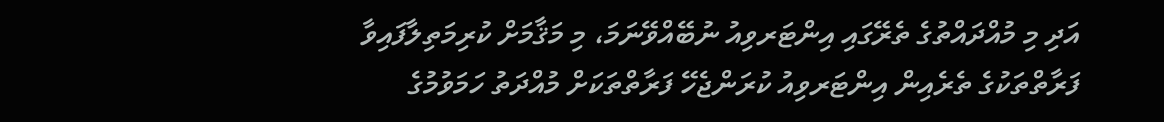އަދި މި މުއްދައްތުގެ ތެރޭގައި އިންޓަރވިއު ނުބޭއްވޭނަމަ، މި މަޤާމަށް ކުރިމަތިލާފައިވާ ފަރާތްތަކުގެ ތެރެއިން އިންޓަރވިއު ކުރަންޖެހޭ ފަރާތްތަކަށް މުއްދަތު ހަމަވުމުގެ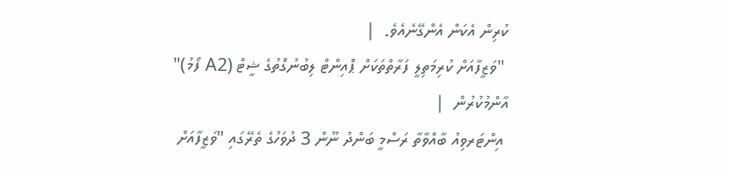ކުރިން އެކަން އެންގޭނެއެވެ.  |
 "ވަޒީފާއަށް ކުރިމަތިލީ ފަރާތްތަކަށް ޕޮއިންޓް ލިބުނުގޮތުގެ ޝީޓް (A2 ފޯމު)" އާންމުކުރުން  |
 އިންޓަރވިއު ބާއްވާތާ ރަސްމީ ބަންދު ނޫން 3 ދުވަހުގެ ތެރޭގައި "ވަޒީފާއަށް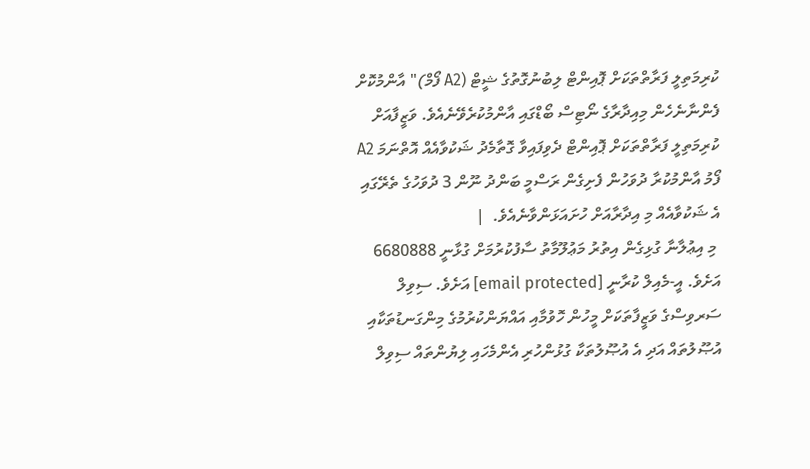ކުރިމަތިލީ ފަރާތްތަކަށް ޕޮއިންޓް ލިބުނުގޮތުގެ ޝީޓް (A2 ފޯމް)" އާންމުކޮށް ފެންނާނެހެން މިއިދާރާގެ ނޯޓިސް ބޯޑްގައި އާންމުކުރެވޭނެއެވެ. ވަޒީފާއަށް ކުރިމަތިލީ ފަރާތްތަކަށް ޕޮއިންޓް ދެވިފައިވާ ގޮތާމެދު ޝަކުވާއެއް އޮތްނަމަ A2 ފޯމު އާންމުކުރާ ދުވަހުން ފެށިގެން ރަސްމީ ބަންދު ނޫން 3 ދުވަހުގެ ތެރޭގައި އެ ޝަކުވާއެއް މި އިދާރާއަށް ހުށައަޅަންވާނެއެވެ.  |
 މި އިޢުލާނާ ގުޅިގެން އިތުރު މަޢުލޫމާތު ސާފުކުރުމަށް ގުޅާނީ 6680888 އަށެވެ. އީ-މެއިލް ކުރާނީ [email protected] އަށެވެ. ސިވިލް ސަރވިސްގެ ވަޒީފާތަކަށް މީހުން ހޮވުމާއި އައްޔަންކުރުމުގެ މިންގަނޑުތަކާއި އުޞޫލުތައް އަދި އެ އުޞޫލުތަކާ ގުޅުންހުރި އެންމެހައި ލިޔުންތައް ސިވިލް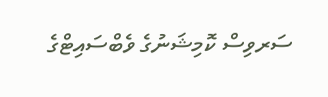ސަރވިސް ކޮމިޝަނުގެ ވެބްސައިޓްގެ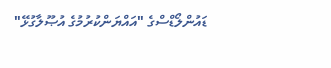ޑައުންލޯޑްސްގެ "އައްޔަންކުރުމުގެ އުޞޫލާގުޅޭ"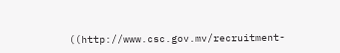((http://www.csc.gov.mv/recruitment-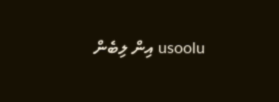usoolu އިން ލިބެން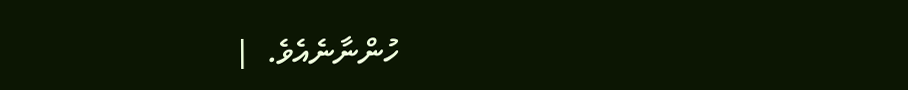ހުންނާނެއެވެ.  |